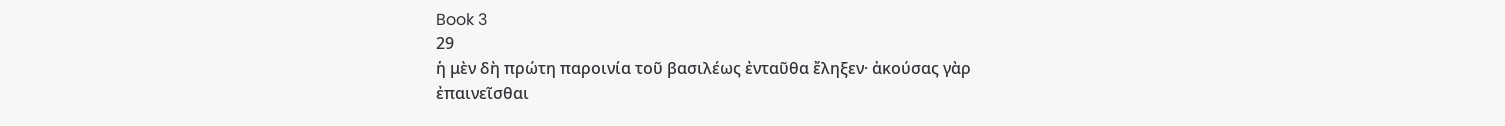Book 3
29
ἡ μὲν δὴ πρώτη παροινία τοῦ βασιλέως ἐνταῦθα ἔληξεν· ἀκούσας γὰρ ἐπαινεῖσθαι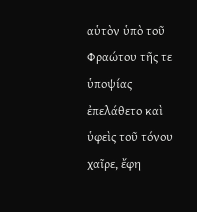αὑτὸν ὑπὸ τοῦ Φραώτου τῆς τε ὑποψίας ἐπελάθετο καὶ ὑφεὶς τοῦ τόνου χαῖρε, ἔφη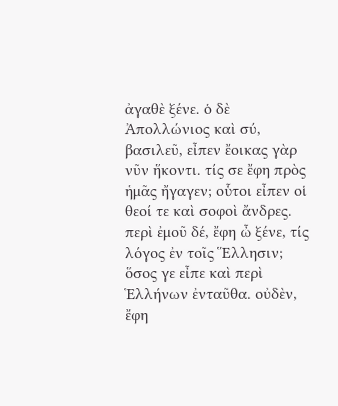ἀγαθὲ ξένε. ὁ δὲ Ἀπολλώνιος καὶ σύ, βασιλεῦ, εἶπεν ἔοικας γὰρ νῦν ἥκοντι. τίς σε ἔφη πρὸς ἡμᾶς ἤγαγεν; οὗτοι εἶπεν οἱ θεοί τε καὶ σοφοὶ ἄνδρες. περὶ ἐμοῦ δέ, ἔφη ὦ ξένε, τίς λόγος ἐν τοῖς Ἕλλησιν; ὅσος γε εἶπε καὶ περὶ Ἑλλήνων ἐνταῦθα. οὐδὲν, ἔφη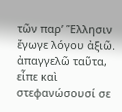τῶν παρʼ Ἕλλησιν ἔγωγε λόγου ἀξιῶ. ἀπαγγελῶ ταῦτα, εἶπε καὶ στεφανώσουσί σε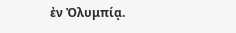ἐν Ὀλυμπίᾳ.